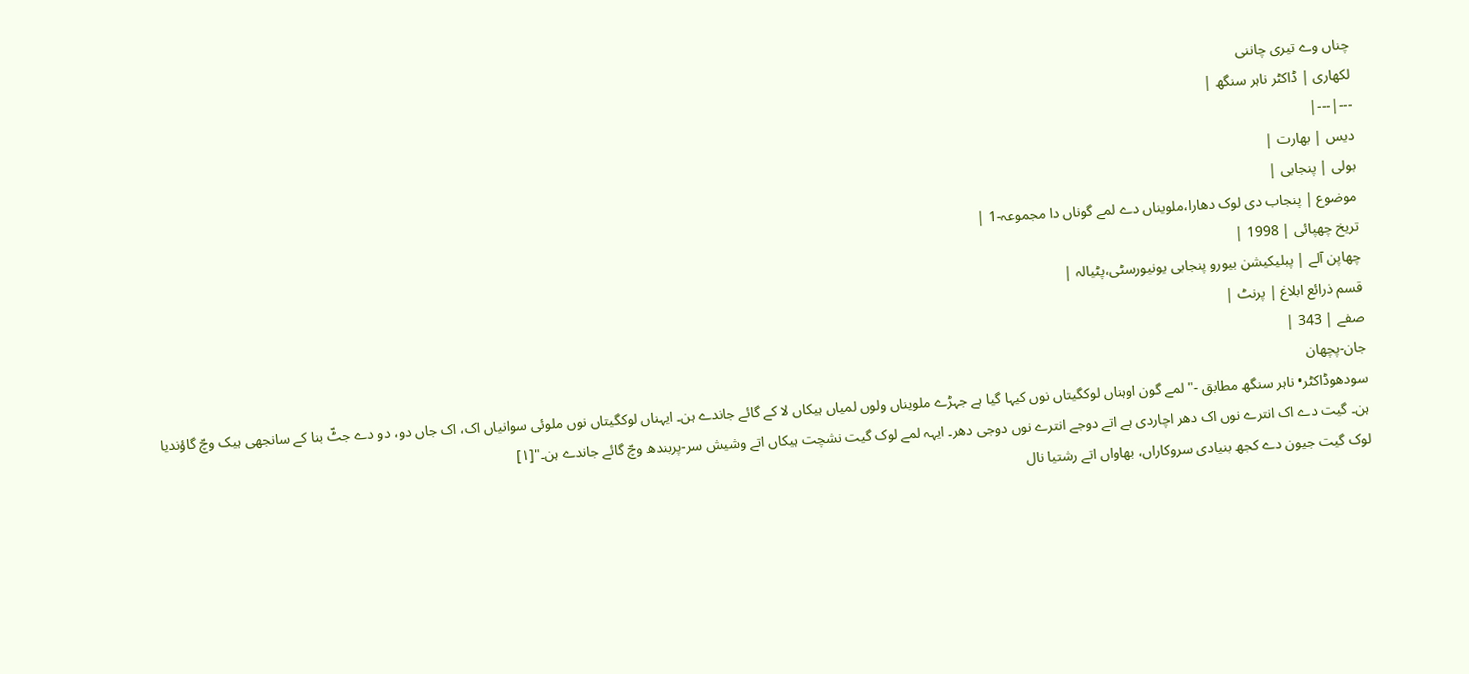چناں وے تیری چاننی
لکھاری | ڈاکٹر ناہر سنگھ |
---|---|
دیس | بھارت |
بولی | پنجابی |
موضوع | پنجاب دی لوک دھارا،ملویناں دے لمے گوناں دا مجموعہ-1 |
تریخ چھپائی | 1998 |
چھاپن آلے | پبلیکیشن بیورو پنجابی یونیورسٹی،پٹیالہ |
قسم ذرائع ابلاغ | پرنٹ |
صفے | 343 |
جان-پچھان
سودھوڈاکٹر• ناہر سنگھ مطابق -" لمے گون اوہناں لوکگیتاں نوں کیہا گیا ہے جہڑے ملویناں ولوں لمیاں ہیکاں لا کے گائے جاندے ہن۔ ایہناں لوکگیتاں نوں ملوئی سوانیاں اک، اک جاں دو، دو دے جٹّ بنا کے سانجھی ہیک وچّ گاؤندیا ہن۔ گیت دے اک انترے نوں اک دھر اچاردی ہے اتے دوجے انترے نوں دوجی دھر۔ ایہہ لمے لوک گیت نشچت ہیکاں اتے وشیش سر-پربندھ وچّ گائے جاندے ہن۔"[۱]
لوک گیت جیون دے کجھ بنیادی سروکاراں، بھاواں اتے رشتیا نال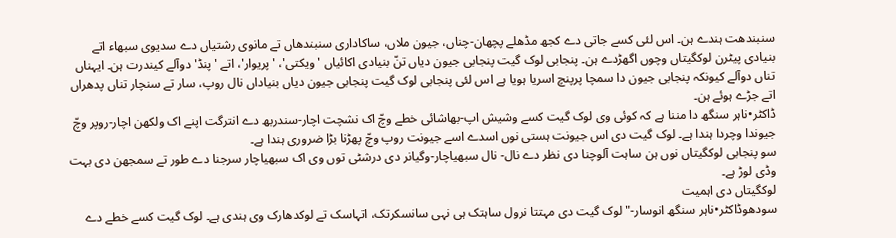سنبندھت ہندے ہن۔ اس لئی کسے جاتی دے کجھ مڈھلے پچھان-چناں، جیون ملاں، ساکاداری سنبندھاں تے مانوی رشتیاں دے سدیوی سبھاء اتے بنیادی پیٹرن لوکگیتاں وچوں اگھڑدے ہن۔ پنجابی لوک گیت پنجابی جیون دیاں تنّ بنیادی اکائیاں 'ویکتی'، 'پریوار'، اتے 'پنڈ' دوآلے کیندرت ہن۔ ایہناں تناں دوآلے کیونکہ پنجابی جیون دا سمچا پرپنچ اسریا ہویا ہے اس لئی پنجابی لوک گیت پنجابی جیون دیاں بنیاداں نال روپ، سار تے سنچار تناں پدھراں اتے جڑے ہوئے ہن۔
ڈاکٹر•ناہر سنگھ دا مننا ہے کہ کوئی وی لوک گیت کسے وشیش اپ-بھاشائی خطے وچّ اک نشچت اچار-سندربھ دے انترگت اپنے اک ولکھن اچار-روپر وچّ جیوندا وچردا ہندا ہے۔ لوک گیت دی اس جیونت ہستی نوں اسدے اسے جیونت روپ وچّ پھڑنا بڑا ضروری ہندا ہے۔
سو پنجابی لوکگیتاں نوں ہن ساہت آلوچنا دی نظر دے نال- نال سبھیاچار-وگیانر دی درشٹی توں وی اک سبھیاچار سرجنا دے طور تے سمجھن دی بہت وڈی لوڑ ہے۔
لوکگیتاں دی اہمیت
سودھوڈاکٹر•ناہر سنگھ انوسار-"لوک گیت دی مہتتا نرول ساہتک ہی نہی سانسکرتک، اتہاسک تے لوکدھارک وی ہندی ہے۔ لوک گیت کسے خطے دے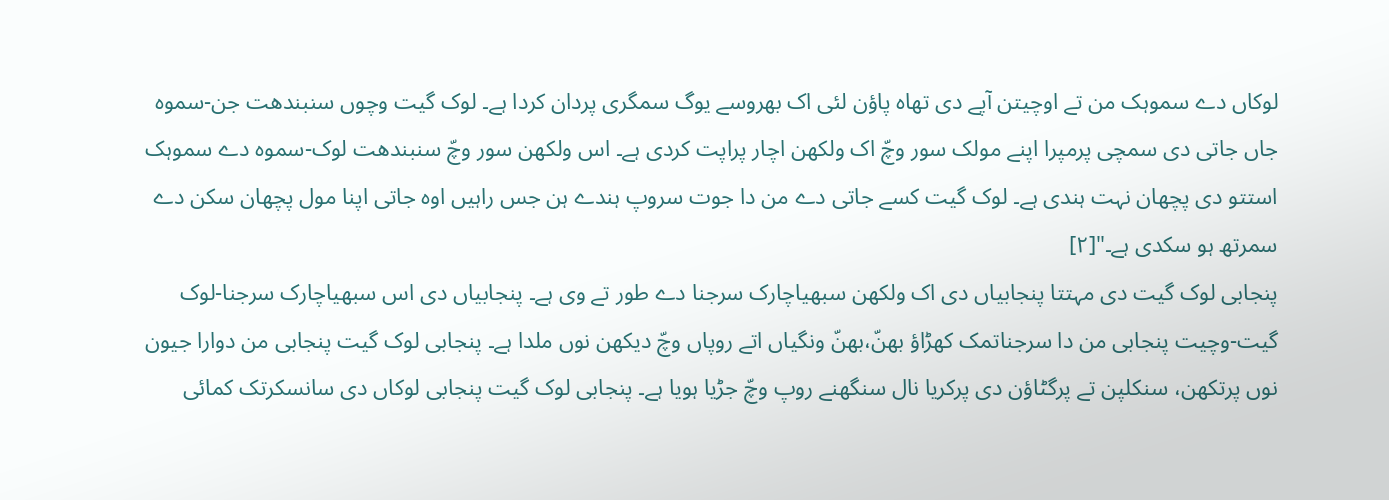لوکاں دے سموہک من تے اوچیتن آپے دی تھاہ پاؤن لئی اک بھروسے یوگ سمگری پردان کردا ہے۔ لوک گیت وچوں سنبندھت جن-سموہ جاں جاتی دی سمچی پرمپرا اپنے مولک سور وچّ اک ولکھن اچار پراپت کردی ہے۔ اس ولکھن سور وچّ سنبندھت لوک-سموہ دے سموہک استتو دی پچھان نہت ہندی ہے۔ لوک گیت کسے جاتی دے من دا جوت سروپ ہندے ہن جس راہیں اوہ جاتی اپنا مول پچھان سکن دے سمرتھ ہو سکدی ہے۔"[۲]
پنجابی لوک گیت دی مہتتا پنجابیاں دی اک ولکھن سبھیاچارک سرجنا دے طور تے وی ہے۔ پنجابیاں دی اس سبھیاچارک سرجنا-لوک گیت-وچیت پنجابی من دا سرجناتمک کھڑاؤ بھنّ،بھنّ ونگیاں اتے روپاں وچّ دیکھن نوں ملدا ہے۔ پنجابی لوک گیت پنجابی من دوارا جیون نوں پرتکھن، سنکلپن تے پرگٹاؤن دی پرکریا نال سنگھنے روپ وچّ جڑیا ہویا ہے۔ پنجابی لوک گیت پنجابی لوکاں دی سانسکرتک کمائی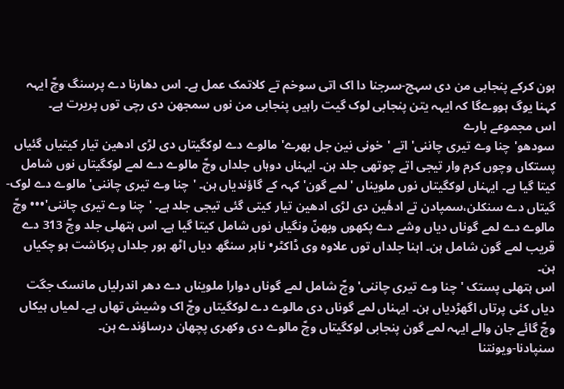ہون کرکے پنجابی من دی سہج-سرجنا دا اک اتی سوخم تے کلاتمک عمل ہے۔ اس دھارنا دے پرسنگ وچّ ایہہ کہنا یوگ ہووےگا کہ ایہہ یتن پنجابی لوک گیت راہیں پنجابی من نوں سمجھن دی رچی توں پریرت ہے۔
اس مجموعے بارے
سودھو'چنا وے تیری چاننی' اتے 'خونی نین جل بھرے' مالوے دے لوکگیتاں دی لڑی ادھین تیار کیتیاں گئیاں پستکاں وچوں کرم وار تیجی اتے چوتھی جلد ہن۔ ایہناں دوہاں جلداں وچّ مالوے دے لمے لوکگیتاں نوں شامل کیتا گیا ہے۔ ایہناں لوکگیتاں نوں ملویناں 'لمے گون' کہہ کے گاؤندیاں ہن۔ 'چنا وے تیری چاننی' مالوے دے لوک-گیتاں دے سنکلن،سمپادن تے ادھٔین دی لڑی ادھین تیار کیتی گئی تیجی جلد ہے۔ 'چنا وے تیری چاننی'••• وچّ مالوے دے لمے گوناں دیاں وشے دے پکھوں وبھنّ ونگیاں نوں شامل کیتا گیا ہے۔ اس ہتھلی جلد وچّ 313 دے قریب لمے گون شامل ہن۔ اہنا جلداں توں علاوہ وی ڈاکٹر• ناہر سنگھ دیاں اٹھ ہور جلداں پرکاشت ہو چکیاں ہن۔
اس ہتھلی پستک 'چنا وے تیری چاننی' وچّ شامل لمے گوناں دوارا ملویناں دے دھر اندرلیاں مانسک جگت دیاں کئی پرتاں اگھڑدیاں ہن۔ ایہناں لمے گوناں دی مالوے دے لوکگیتاں وچّ اک وشیش تھاں ہے۔ لمیاں ہیکاں وچّ گائے جان والے ایہہ لمے گون پنجابی لوکگیتاں وچّ مالوے دی وکھری پچھان درساؤندے ہن۔
سنپادنا-ویونتنا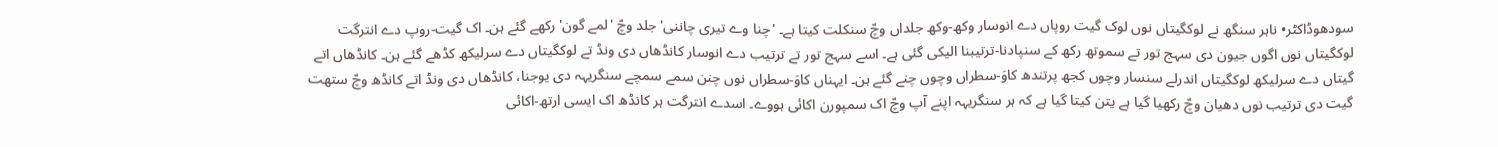سودھوڈاکٹر• ناہر سنگھ نے لوکگیتاں نوں لوک گیت روپاں دے انوسار وکھ-وکھ جلداں وچّ سنکلت کیتا ہے۔ 'چنا وے تیری چاننی' جلد وچّ 'لمے گون' رکھے گئے ہن۔ اک گیت-روپ دے انترگت لوکگیتاں نوں اگوں جیون دی سہج تور تے سموتھ رکھ کے سنپادنا-ترتیبنا الیکی گئی ہے۔ اسے سہج تور تے ترتیب دے انوسار کانڈھاں دی ونڈ تے لوکگیتاں دے سرلیکھ کڈھے گئے ہن۔ کانڈھاں اتے گیتاں دے سرلیکھ لوکگیتاں اندرلے سنسار وچوں کجھ پرتندھ کاوَ-سطراں وچوں چنے گئے ہن۔ ایہناں کاوَ-سطراں نوں چنن سمے سمچے سنگریہہ دی یوجنا، کانڈھاں دی ونڈ اتے کانڈھ وچّ ستھت گیت دی ترتیب نوں دھیان وچّ رکھیا گیا ہے یتن کیتا گیا ہے کہ ہر سنگریہہ اپنے آپ وچّ اک سمپورن اکائی ہووے۔ اسدے انترگت ہر کانڈھ اک ایسی ارتھ-اکائی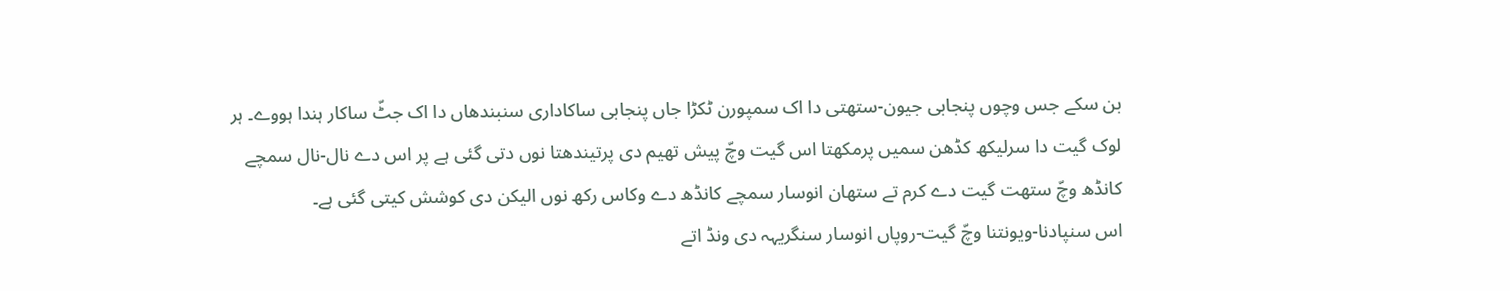بن سکے جس وچوں پنجابی جیون-ستھتی دا اک سمپورن ٹکڑا جاں پنجابی ساکاداری سنبندھاں دا اک جٹّ ساکار ہندا ہووے۔ ہر لوک گیت دا سرلیکھ کڈھن سمیں پرمکھتا اس گیت وچّ پیش تھیم دی پرتیندھتا نوں دتی گئی ہے پر اس دے نال-نال سمچے کانڈھ وچّ ستھت گیت دے کرم تے ستھان انوسار سمچے کانڈھ دے وکاس رکھ نوں الیکن دی کوشش کیتی گئی ہے۔
اس سنپادنا-ویونتنا وچّ گیت-روپاں انوسار سنگریہہ دی ونڈ اتے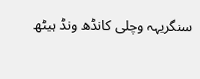سنگریہہ وچلی کانڈھ ونڈ ہیٹھ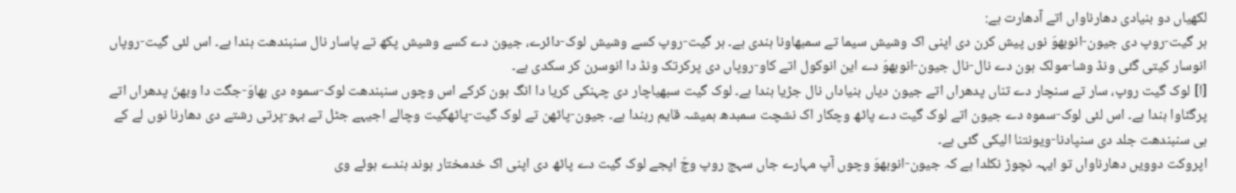لکھیاں دو بنیادی دھارناواں اتے آدھارت ہے:
ہر گیت-روپ دی جیون-انوبھوَ نوں پیش کرن دی اپنی اک وشیش سیما تے سمبھاونا ہندی ہے۔ ہر گیت-روپ کسے وشیش لوک-دائرے، جیون دے کسے وشیش پکھ تے پاسار نال سنبندھت ہندا ہے۔ اس لئی گیت-روپاں انوسار کیتی گئی ونڈ وشا-مولک ہون دے نال-نال جیون-انوبھوَ دے این انوکول اتے کاو-روپاں دی پرکرتک ونڈ دا انوسرن کر سکدی ہے۔
[ا] لوک گیت روپ، سار تے سنچار دے تناں پدھراں اتے جیون دیاں بنیاداں نال جڑیا ہندا ہے۔ لوک گیت سبھیاچار دی چہنکی کریا دا انگ ہون کرکے اس وچوں سنبندھت لوک-سموہ دی بھاوَ-جگت دا وبھنّ پدھراں اتے پرگٹاوا ہندا ہے۔ اس لئی لوک-سموہ دے جیون اتے لوک گیت دے پاٹھ وچکار اک نشچت سمبدھ ہمیشہ قایم رہندا ہے۔ جیون-پاٹھن تے لوک گیت-پاٹھگیت وچالے اجیہے جٹل تے بہو-پرتی رشتے دی دھارنا نوں لے کے ہی سنبندھت جلد دی سنپادنا-ویونتنا الیکی گئی ہے۔
اپروکت دوویں دھارناواں تو ایہہ نچوڑ نکلدا ہے کہ جیون-انوبھوَ وچوں آپ مہارے جاں سہج روپ وچّ اپجے لوک گیت دے پاٹھ دی اپنی اک خدمختار ہوند ہندے ہوئے وی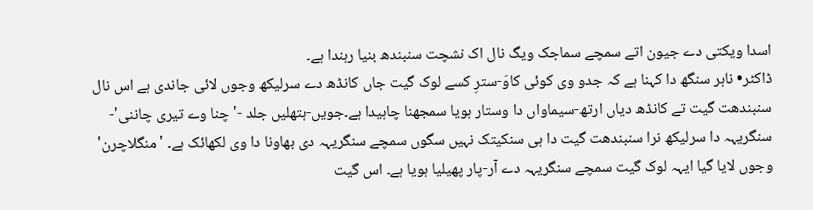اسدا ویکتی دے جیون اتے سمچے سماجک ویگ نال اک نشچت سنبندھ بنیا رہندا ہے۔
ڈاکٹر• ناہر سنگھ دا کہنا ہے کہ جدو وی کوئی کاوَ-سترِ کسے لوک گیت جاں کانڈھ دے سرلیکھ وجوں لائی جاندی ہے اس نال سنبندھت گیت تے کانڈھ دیاں ارتھ-سیماواں دا وستار ہویا سمجھنا چاہیدا ہے۔جویں-ہتھلیں جلد -'چنا وے تیری چاننی'- سنگریہہ دا سرلیکھ نرا سنبندھت گیت دا ہی سنکیتک نہیں سگوں سمچے سنگریہہ دی بھاونا دا وی لکھائک ہے۔ 'منگلاچرن' وجوں لایا گیا ایہہ لوک گیت سمچے سنگریہہ دے آر-پار پھیلیا ہویا ہے۔ اس گیت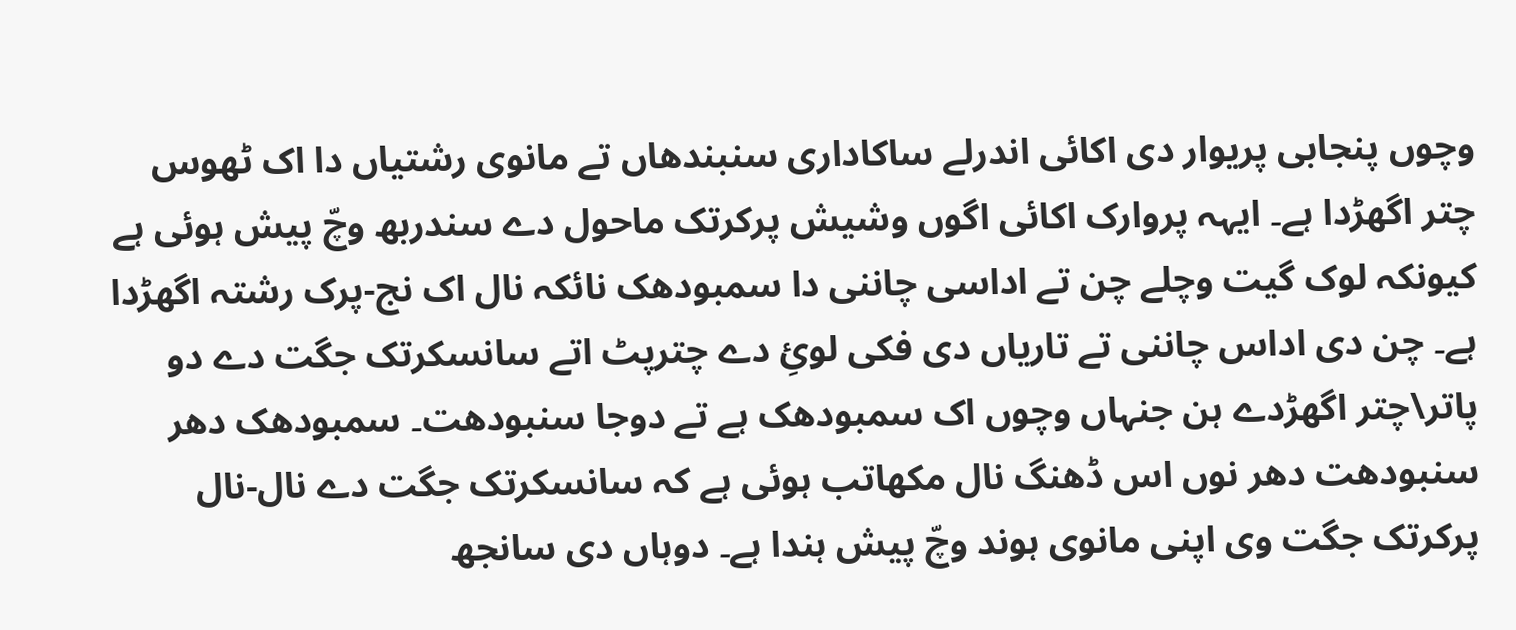وچوں پنجابی پریوار دی اکائی اندرلے ساکاداری سنبندھاں تے مانوی رشتیاں دا اک ٹھوس چتر اگھڑدا ہے۔ ایہہ پروارک اکائی اگوں وشیش پرکرتک ماحول دے سندربھ وچّ پیش ہوئی ہے کیونکہ لوک گیت وچلے چن تے اداسی چاننی دا سمبودھک نائکہ نال اک نج-پرک رشتہ اگھڑدا ہے۔ چن دی اداس چاننی تے تاریاں دی فکی لوئِ دے چترپٹ اتے سانسکرتک جگت دے دو پاتر\چتر اگھڑدے ہن جنہاں وچوں اک سمبودھک ہے تے دوجا سنبودھت۔ سمبودھک دھر سنبودھت دھر نوں اس ڈھنگ نال مکھاتب ہوئی ہے کہ سانسکرتک جگت دے نال-نال پرکرتک جگت وی اپنی مانوی ہوند وچّ پیش ہندا ہے۔ دوہاں دی سانجھ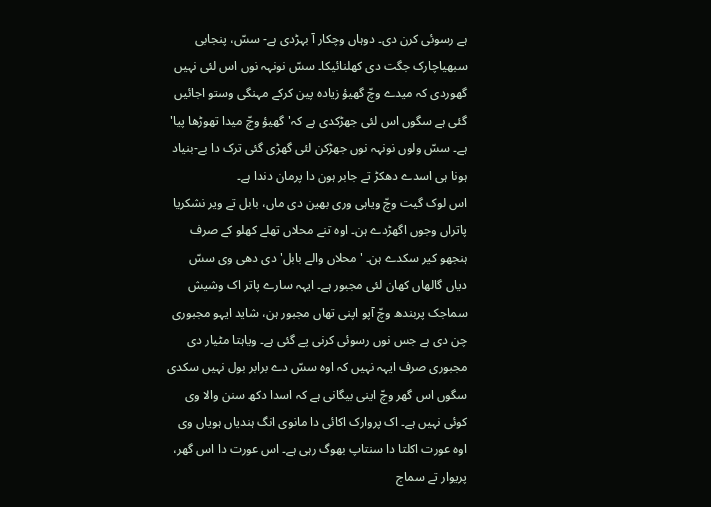ہے رسوئی کرن دی۔ دوہاں وچکار آ بہڑدی ہے- سسّ، پنجابی سبھیاچارک جگت دی کھلنائیکا۔ سسّ نونہہ نوں اس لئی نہیں گھوردی کہ میدے وچّ گھیؤ زیادہ پین کرکے مہنگی وستو اجائیں گئی ہے سگوں اس لئی جھڑکدی ہے کہ'گھیؤ وچّ میدا تھوڑھا پیا' ہے۔ سسّ ولوں نونہہ نوں جھڑکن لئی گھڑی گئی ترک دا بے-بنیاد ہونا ہی اسدے دھکڑ تے جابر ہون دا پرمان دندا ہے۔
اس لوک گیت وچّ ویاہی وری بھین دی ماں، بابل تے ویر نشکریا پاتراں وجوں اگھڑدے ہن۔ اوہ تنے محلاں تھلے کھلو کے صرف ہنجھو کیر سکدے ہن۔ 'محلاں والے بابل' دی دھی وی سسّ دیاں گالھاں کھان لئی مجبور ہے۔ ایہہ سارے پاتر اک وشیش سماجک پربندھ وچّ آپو اپنی تھاں مجبور ہن، شاید ایہو مجبوری چن دی ہے جس نوں رسوئی کرنی پے گئی ہے۔ ویاہتا مٹیار دی مجبوری صرف ایہہ نہیں کہ اوہ سسّ دے برابر بول نہیں سکدی سگوں اس گھر وچّ اینی بیگانی ہے کہ اسدا دکھ سنن والا وی کوئی نہیں ہے۔ اک پروارک اکائی دا مانوی انگ ہندیاں ہویاں وی اوہ عورت اکلتا دا سنتاپ بھوگ رہی ہے۔ اس عورت دا اس گھر، پریوار تے سماج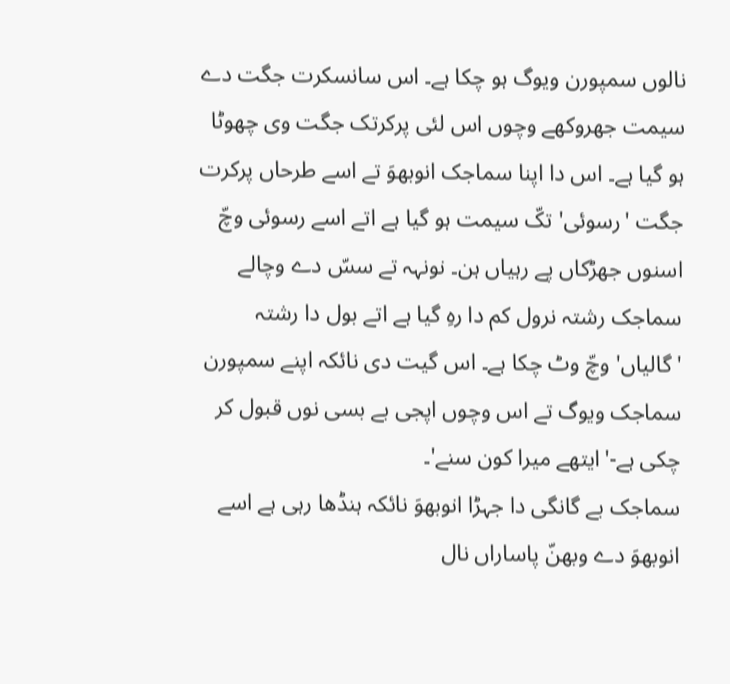نالوں سمپورن ویوگ ہو چکا ہے۔ اس سانسکرت جگت دے سیمت جھروکھے وچوں اس لئی پرکرتک جگت وی چھوٹا ہو گیا ہے۔ اس دا اپنا سماجک انوبھوَ تے اسے طرحاں پرکرت جگت 'رسوئی' تکّ سیمت ہو گیا ہے اتے اسے رسوئی وچّ اسنوں جھڑکاں پے رہیاں ہن۔ نونہہ تے سسّ دے وچالے سماجک رشتہ نرول کم دا رہِ گیا ہے اتے بول دا رشتہ 'گالیاں' وچّ وٹ چکا ہے۔ اس گیت دی نائکہ اپنے سمپورن سماجک ویوگ تے اس وچوں اپجی بے بسی نوں قبول کر چکی ہے-'ایتھے میرا کون سنے'۔
سماجک بے گانگی دا جہڑا انوبھوَ نائکہ ہنڈھا رہی ہے اسے انوبھوَ دے وبھنّ پاساراں نال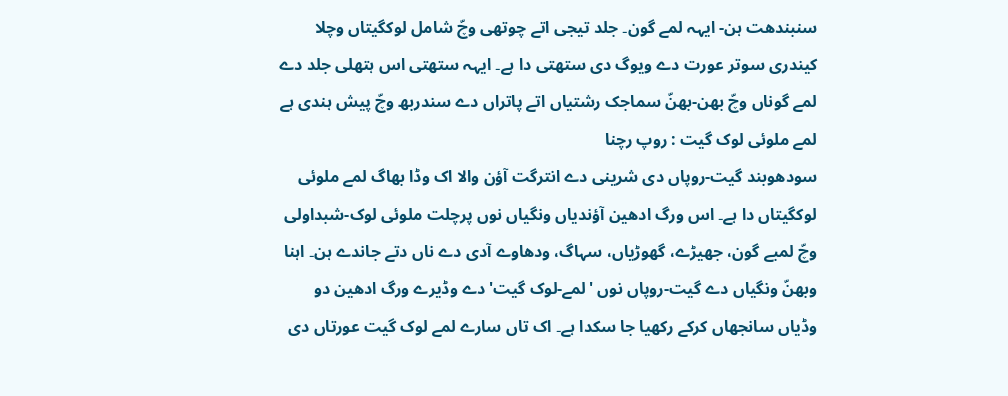سنبندھت ہن- ایہہ لمے گون۔ جلد تیجی اتے چوتھی وچّ شامل لوکگیتاں وچلا کیندری سوتر عورت دے ویوگ دی ستھتی دا ہے۔ ایہہ ستھتی اس ہتھلی جلد دے لمے گوناں وچّ بھن-بھنّ سماجک رشتیاں اتے پاتراں دے سندربھ وچّ پیش ہندی ہے
لمے ملوئی لوک گیت : روپ رچنا
سودھوبند گیت-روپاں دی شرینی دے انترگت آؤن والا اک وڈا بھاگ لمے ملوئی لوکگیتاں دا ہے۔ اس ورگ ادھین آؤندیاں ونگیاں نوں پرچلت ملوئی لوک-شبداولی وچّ لمبے گون، جھیڑے، گھوڑیاں، سہاگ، ودھاوے آدی دے ناں دتے جاندے ہن۔ اہنا وبھنّ ونگیاں دے گیت-روپاں نوں 'لمے-لوک گیت' دے وڈیرے ورگ ادھین دو وڈیاں سانجھاں کرکے رکھیا جا سکدا ہے۔ اک تاں سارے لمے لوک گیت عورتاں دی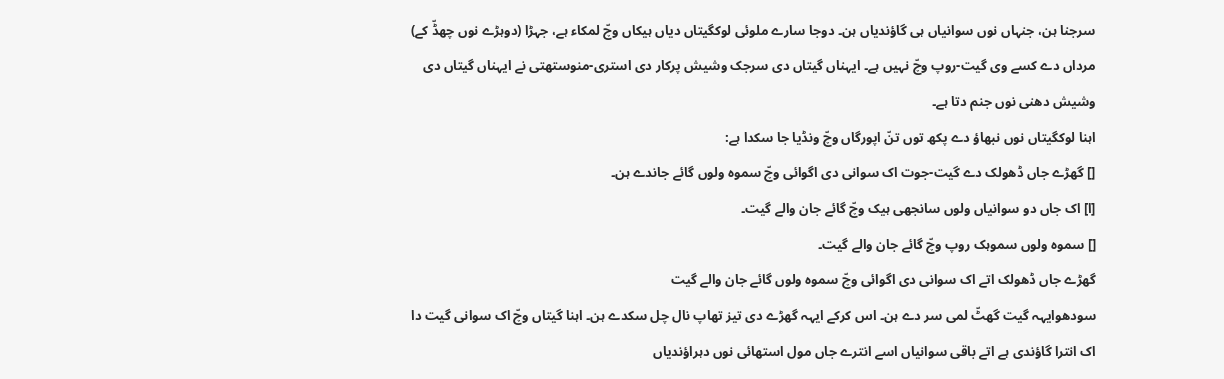سرجنا ہن، جنہاں نوں سوانیاں ہی گاؤندیاں ہن۔ دوجا سارے ملوئی لوکگیتاں دیاں ہیکاں وچّ لمکاء ہے، جہڑا (دوہڑے نوں چھڈّ کے) مرداں دے کسے وی گیت-روپ وچّ نہیں ہے۔ ایہناں گیتاں دی سرجک وشیش پرکار دی استری-منوستھتی نے ایہناں گیتاں دی وشیش دھنی نوں جنم دتا ہے۔
اہنا لوکگیتاں نوں نبھاؤ دے پکھ توں تنّ اپورگاں وچّ ونڈیا جا سکدا ہے:
[] گھڑے جاں ڈھولک دے گیت-جوت اک سوانی دی اگوائی وچّ سموہ ولوں گائے جاندے ہن۔
[ا] اک جاں دو سوانیاں ولوں سانجھی ہیک وچّ گائے جان والے گیت۔
[] سموہ ولوں سموہک روپ وچّ گائے جان والے گیت۔
گھڑے جاں ڈھولک اتے اک سوانی دی اگوائی وچّ سموہ ولوں گائے جان والے گیت
سودھوایہہ گیت گھٹّ لمی سر دے ہن۔ اس کرکے ایہہ گھڑے دی تیز تھاپ نال چل سکدے ہن۔ اہنا گیتاں وچّ اک سوانی گیت دا اک انترا گاؤندی ہے اتے باقی سوانیاں اسے انترے جاں مول استھائی نوں دہراؤندیاں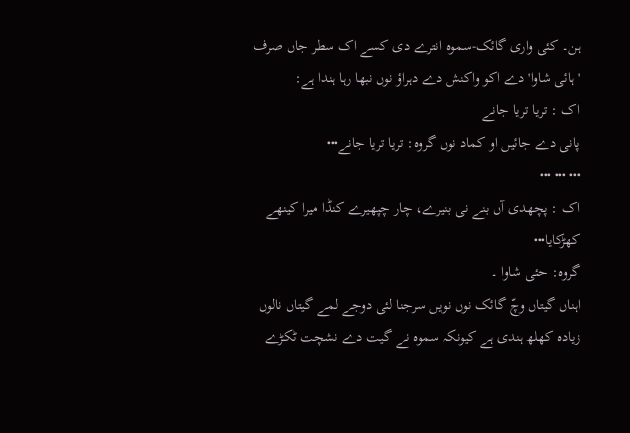ہن۔ کئی واری گائک-سموہ انترے دی کسے اک سطر جاں صرف 'ہائی شاوا' دے اکو واکنش دے دہراؤ نوں نبھا رہا ہندا ہے:
اک : تریا تریا جانے
پانی دے جائیں او کماد نوں گروہ: تریا تریا جانے•••
••• ••• •••
اک : پچھدی آں بنے نی بنیرے، چار چپھیرے کنڈا میرا کینھے کھڑکایا•••
گروہ: حئی شاوا ۔
اہناں گیتاں وچّ گائک نوں نویں سرجنا لئی دوجے لمے گیتاں نالوں زیادہ کھلھ ہندی ہے کیونکہ سموہ نے گیت دے نشچت ٹکڑے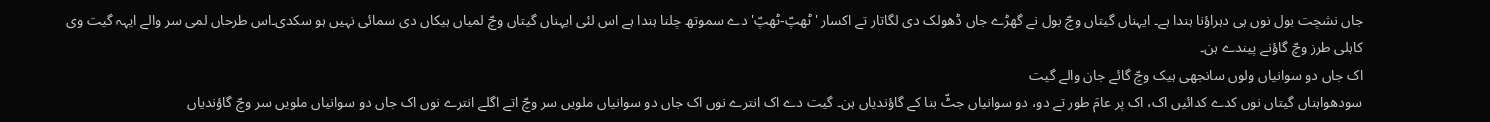جاں نشچت بول نوں ہی دہراؤنا ہندا ہے۔ ایہناں گیتاں وچّ بول نے گھڑے جاں ڈھولک دی لگاتار تے اکسار 'ٹھپّ-ٹھپّ' دے سموتھ چلنا ہندا ہے اس لئی ایہناں گیتاں وچّ لمیاں ہیکاں دی سمائی نہیں ہو سکدی۔اس طرحاں لمی سر والے ایہہ گیت وی کاہلی طرز وچّ گاؤنے پیندے ہن۔
اک جاں دو سوانیاں ولوں سانجھی ہیک وچّ گائے جان والے گیت
سودھواہناں گیتاں نوں کدے کدائیں اک، اک پر عامَ طور تے دو، دو سوانیاں جٹّ بنا کے گاؤندیاں ہن۔ گیت دے اک انترے نوں اک جاں دو سوانیاں ملویں سر وچّ اتے اگلے انترے نوں اک جاں دو سوانیاں ملویں سر وچّ گاؤندیاں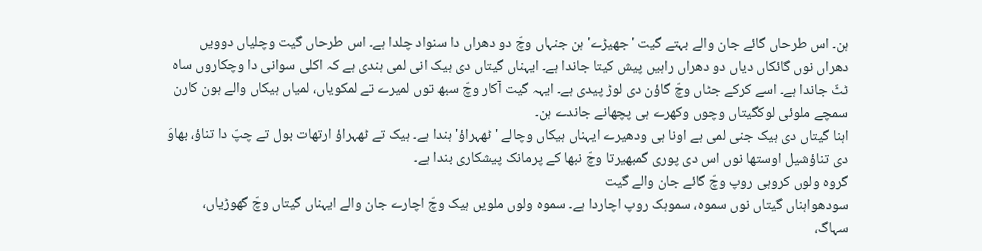ہن۔ اس طرحاں گائے جان والے بہتے گیت 'جھیڑے' ہن جنہاں وچّ دو دھراں دا سنواد چلدا ہے۔ اس طرحاں گیت وچلیاں دوویں دھراں نوں گائکاں دیاں دو دھراں راہیں پیش کیتا جاندا ہے۔ ایہناں گیتاں دی ہیک انی لمی ہندی ہے کہ اکلی سوانی دا وچکاروں ساہ ٹٹّ جاندا ہے۔ اسے کرکے جٹاں وچّ گاؤن دی لوڑ پیدی ہے۔ ایہہ گیت آکار وچّ سبھ توں لمیرے تے لمکویاں، لمیاں ہیکاں والے ہون کارن سمچے ملوئی لوکگیتاں وچوں وکھرے ہی پچھانے جاندے ہن۔
اہنا گیتاں دی ہیک جنی لمی ہے اونا ہی ودھیرے ایہناں ہیکاں وچالے 'ٹھہراؤ' ہندا ہے۔ ہیک تے ٹھہراؤ ارتھات بول تے چپّ دا تناؤ، بھاوَ دی تناؤشیل اوستھا نوں اس دی پوری گمبھیرتا وچّ نبھا کے پرمانک پیشکاری بندا ہے۔
گروہ ولوں کروہی روپ وچّ گائے جان والے گیت
سودھواہناں گیتاں نوں سموہ، سموہک روپ اچاردا ہے۔ سموہ ولوں ملویں ہیک وچّ اچارے جان والے ایہناں گیتاں وچّ گھوڑیاں، سہاگ،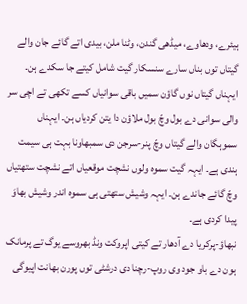ہیئرے، ودھاوے، میڈھی گندن، وٹنا ملن، بیدی اتے گائے جان والے گیتاں توں بناں سارے سنسکار گیت شامل کیتے جا سکدے ہن۔ ایہناں گیتاں نوں گاؤن سمیں باقی سوانیاں کسے تکھی تے اچی سر والی سوانی دے بول وچّ بول ملاؤن دا یتن کردیاں ہن۔ ایہناں سموہگان والے گیتاں وچّ پنر-سرجن دی سمبھاونا بہت ہی سیمت ہندی ہے۔ ایہہ گیت سموہ ولوں نشچت موقعیاں اتے نشچت ستھتیاں وچّ گائے جاندے ہن۔ ایہہ وشیش ستھتی ہی سموہ اندر وشیش بھاوَ پیدا کردی ہے۔
نبھاؤ-پرکریا دے آدھار تے کیتی اپروکت ونڈ بھروسے یوگ تے پرمانک ہون دے باو جود وی روپ-رچنا دی درشٹی توں پورن بھانت اپیوگی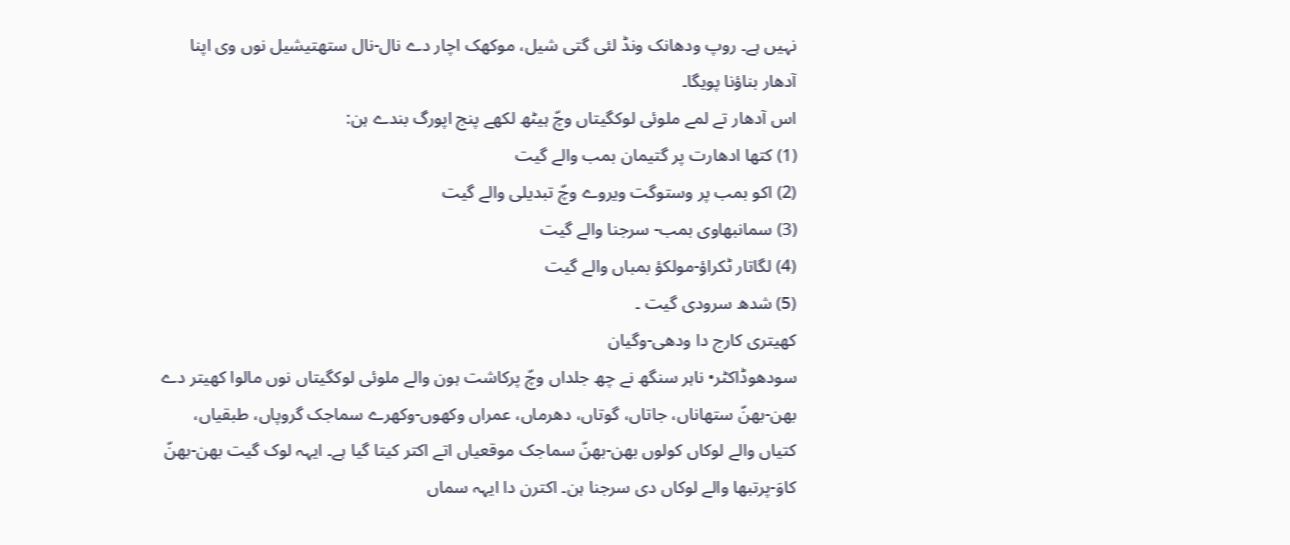نہیں ہے۔ روپ ودھانک ونڈ لئی گتی شیل، موکھک اچار دے نال-نال ستھتیشیل نوں وی اپنا آدھار بناؤنا پویگا۔
اس آدھار تے لمے ملوئی لوکگیتاں وچّ ہیٹھ لکھے پنج اپورگ بندے ہن:
(1) کتھا ادھارت پر گتیمان بمب والے گیت
(2) اکو بمب پر وستوگت ویروے وچّ تبدیلی والے گیت
(3) سمانبھاوی بمب- سرجنا والے گیت
(4) لگاتار ٹکراؤ-مولکؤ بمباں والے گیت
(5) شدھ سرودی گیت ۔
کھیتری کارج دا ودھی-وگیان
سودھوڈاکٹر• ناہر سنگھ نے چھ جلداں وچّ پرکاشت ہون والے ملوئی لوکگیتاں نوں مالوا کھیتر دے بھن-بھنّ ستھاناں، جاتاں، گوتاں، دھرماں، عمراں وکھوں-وکھرے سماجک گروپاں، طبقیاں، کتیاں والے لوکاں کولوں بھن-بھنّ سماجک موقعیاں اتے اکتر کیتا گیا ہے۔ ایہہ لوک گیت بھن-بھنّ کاوَ-پرتبھا والے لوکاں دی سرجنا ہن۔ اکترن دا ایہہ سماں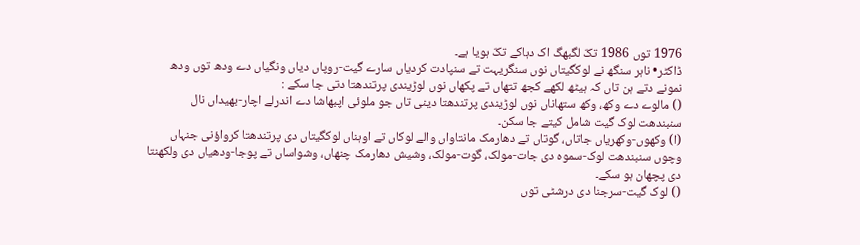1976 توں 1986 تکّ لگبھگ اک دہاکے تکّ ہویا ہے۔
ڈاکٹر• ناہر سنگھ نے لوکگیتاں نوں سنگریہت تے سنپادت کردیاں سارے گیت-روپاں دیاں ونگیاں دے ودھ توں ودھ نمونے دتے ہن تاں کہ ہیٹھ لکھے کجھ تتھاں تے پکھاں نوں لوڑیندی پرتندھتا دتی جا سکے :
() مالوے دے وکھ، وکھ ستھاناں نوں لوڑیندی پرتندھتا دینی تاں جو ملوئی اپبھاشا دے اندرلے اچار-بھیداں نال سنبندھت لوک گیت شامل کیتے جا سکن۔
(ا) وکھوں-وکھریاں جاتاں، گوتاں تے دھارمک مانتاواں والے لوکاں تے اوہناں لوکگیتاں دی پرتندھتا کرواؤنی جنہاں وچوں سنبندھت لوک-سموہ دی جات-مولک، گوت-مولک، وشیش دھارمک چنھاں، وشواساں تے پوجا-ودھیاں دی ولکھنتا دی پچھان ہو سکے۔
() لوک گیت-سرجنا دی درشٹی توں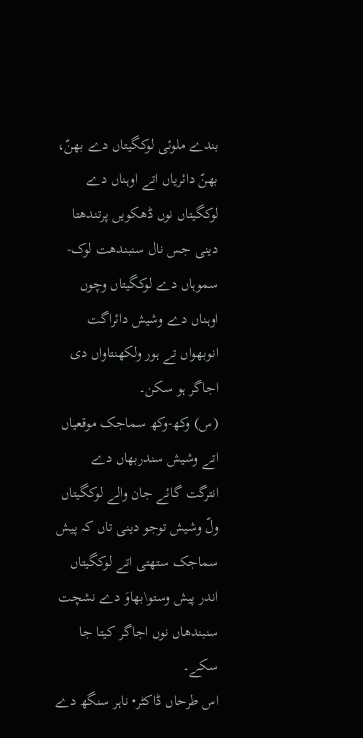بندے ملوئی لوکگیتاں دے بھنّ، بھنّ دائریاں اتے اوہناں دے لوکگیتاں نوں ڈھکویں پرتندھتا دینی جس نال سنبندھت لوک-سموہاں دے لوکگیتاں وچوں اوہناں دے وشیش دائراگت انوبھواں تے ہور ولکھنتاواں دی اجاگر ہو سکن۔
(س) وکھ-وکھ سماجک موقعیاں اتے وشیش سندربھاں دے انترگت گائے جان والے لوکگیتاں ولّ وشیش توجو دینی تاں کہ پیش سماجک ستھتی اتے لوکگیتاں اندر پیش وستو\بھاوَ دے نشچت سنبندھاں نوں اجاگر کیتا جا سکے۔
اس طرحاں ڈاکٹر• ناہر سنگھ دے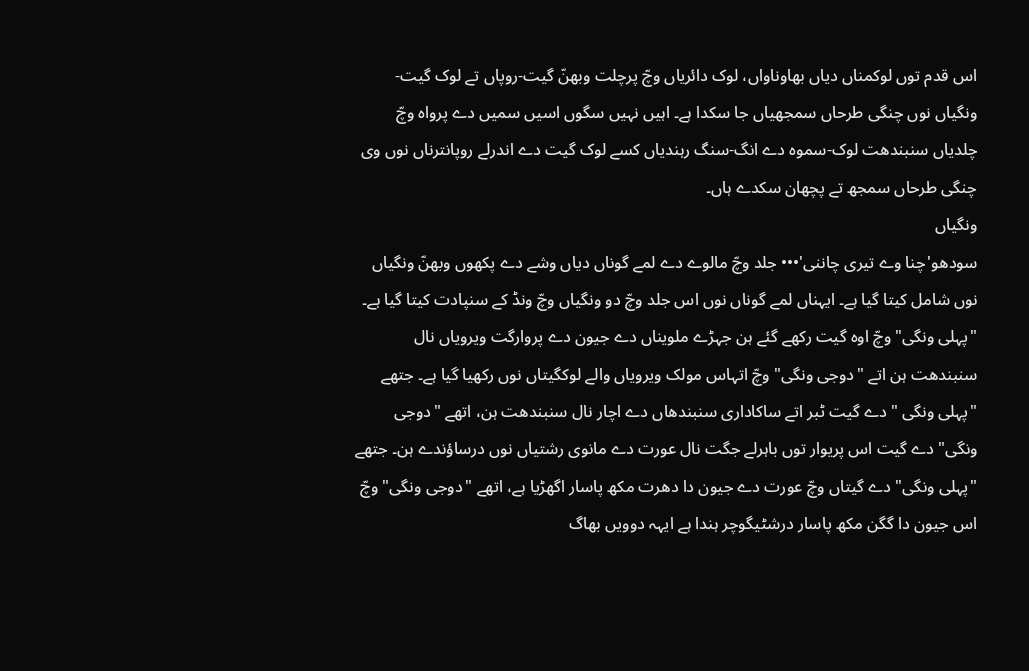اس قدم توں لوکمناں دیاں بھاوناواں، لوک دائریاں وچّ پرچلت وبھنّ گیت-روپاں تے لوک گیت- ونگیاں نوں چنگی طرحاں سمجھیاں جا سکدا ہے۔ اہیں نہیں سگوں اسیں سمیں دے پرواہ وچّ چلدیاں سنبندھت لوک-سموہ دے انگ-سنگ رہندیاں کسے لوک گیت دے اندرلے روپانترناں نوں وی چنگی طرحاں سمجھ تے پچھان سکدے ہاں۔
ونگیاں
سودھو'چنا وے تیری چاننی'••• جلد وچّ مالوے دے لمے گوناں دیاں وشے دے پکھوں وبھنّ ونگیاں نوں شامل کیتا گیا ہے۔ ایہناں لمے گوناں نوں اس جلد وچّ دو ونگیاں وچّ ونڈ کے سنپادت کیتا گیا ہے۔ "پہلی ونگی" وچّ اوہ گیت رکھے گئے ہن جہڑے ملویناں دے جیون دے پروارگت ویرویاں نال سنبندھت ہن اتے "دوجی ونگی" وچّ اتہاس مولک ویرویاں والے لوکگیتاں نوں رکھیا گیا ہے۔ جتھے "پہلی ونگی " دے گیت ٹبر اتے ساکاداری سنبندھاں دے اچار نال سنبندھت ہن، اتھے "دوجی ونگی" دے گیت اس پریوار توں باہرلے جگت نال عورت دے مانوی رشتیاں نوں درساؤندے ہن۔ جتھے "پہلی ونگی" دے گیتاں وچّ عورت دے جیون دا دھرت مکھ پاسار اگھڑیا ہے، اتھے "دوجی ونگی" وچّ اس جیون دا گگن مکھ پاسار درشٹیگوچر ہندا ہے ایہہ دوویں بھاگ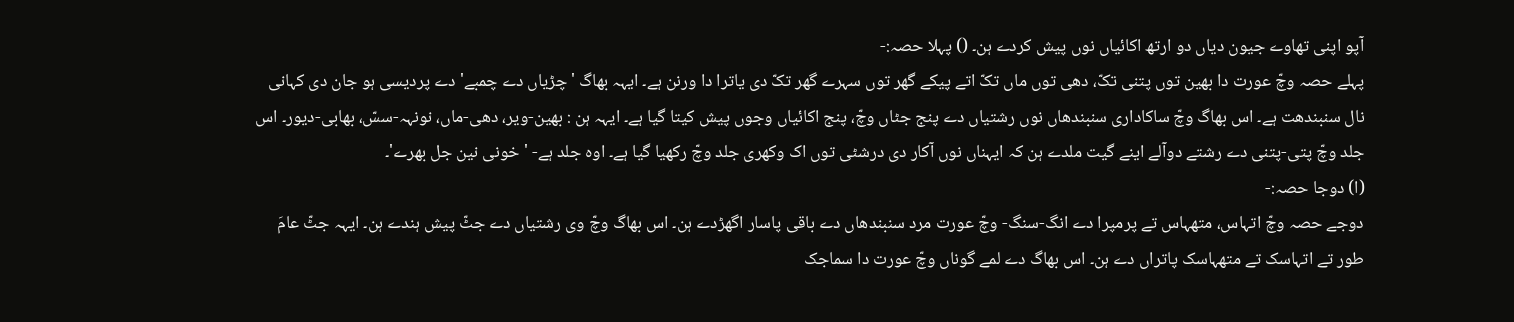آپو اپنی تھاوے جیون دیاں دو ارتھ اکائیاں نوں پیش کردے ہن۔ () پہلا حصہ:-
پہلے حصہ وچّ عورت دا بھین توں پتنی تکّ، دھی توں ماں تکّ اتے پیکے گھر توں سہرے گھر تکّ دی یاترا دا ورنن ہے۔ ایہہ بھاگ 'چڑیاں دے چمبے' دے پردیسی ہو جان دی کہانی نال سنبندھت ہے۔ اس بھاگ وچّ ساکاداری سنبندھاں نوں رشتیاں دے پنج جٹاں وچّ، پنج اکائیاں وجوں پیش کیتا گیا ہے۔ ایہہ ہن : بھین-ویر، دھی-ماں، نونہہ-سسّ، بھابی-دیور۔ اس جلد وچّ پتی-پتنی دے رشتے دوآلے اینے گیت ملدے ہن کہ ایہناں نوں آکار دی درشٹی توں اک وکھری جلد وچّ رکھیا گیا ہے۔ اوہ جلد ہے- 'خونی نین جل بھرے'۔
(ا) دوجا حصہ:-
دوجے حصہ وچّ اتہاس، متھہاس تے پرمپرا دے انگ-سنگ- وچّ عورت مرد سنبندھاں دے باقی پاسار اگھڑدے ہن۔ اس بھاگ وچّ وی رشتیاں دے جٹّ پیش ہندے ہن۔ ایہہ جٹّ عامَ طور تے اتہاسک تے متھہاسک پاتراں دے ہن۔ اس بھاگ دے لمے گوناں وچّ عورت دا سماجک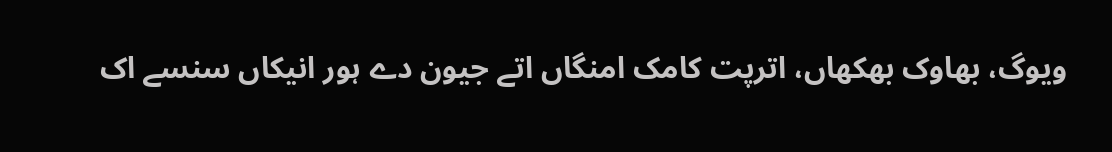ویوگ، بھاوک بھکھاں، اترپت کامک امنگاں اتے جیون دے ہور انیکاں سنسے اک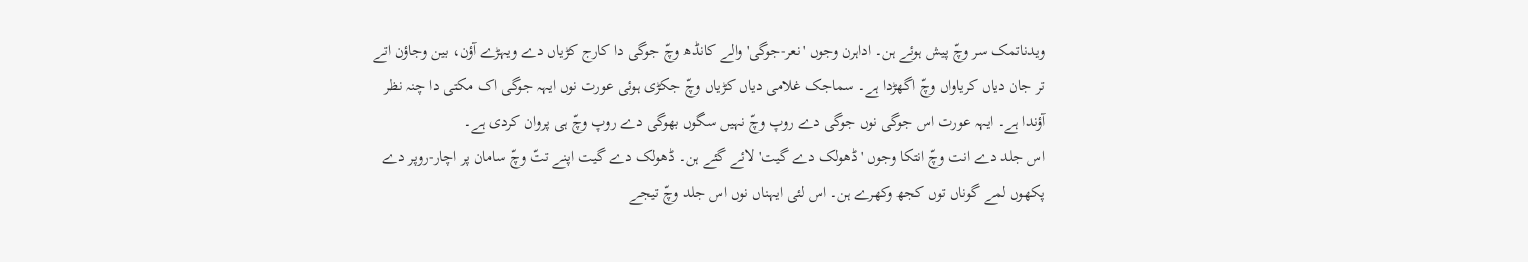ویدناتمک سر وچّ پیش ہوئے ہن۔ اداہرن وجوں 'نعر-جوگی' والے کانڈھ وچّ جوگی دا کارج کڑیاں دے ویہڑے آؤن، بین وجاؤن اتے تر جان دیاں کریاواں وچّ اگھڑدا ہے۔ سماجک غلامی دیاں کڑیاں وچّ جکڑی ہوئی عورت نوں ایہہ جوگی اک مکتی دا چنہ نظر آؤندا ہے۔ ایہہ عورت اس جوگی نوں جوگی دے روپ وچّ نہیں سگوں بھوگی دے روپ وچّ ہی پروان کردی ہے۔
اس جلد دے انت وچّ انتکا وجوں 'ڈھولک دے گیت' لائے گئے ہن۔ ڈھولک دے گیت اپنے تتّ وچّ سامان پر اچار-روپر دے پکھوں لمے گوناں توں کجھ وکھرے ہن۔ اس لئی ایہناں نوں اس جلد وچّ تیجے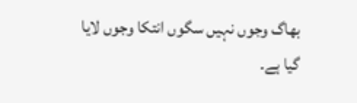بھاگ وجوں نہیں سگوں انتکا وجوں لایا گیا ہے۔